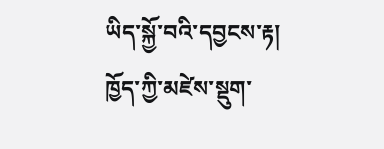ཡིད་སྐྱོ་བའི་དབྱངས་རྟ།
ཁྱོད་ཀྱི་མཛེས་སྡུག་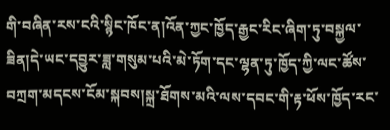གི་བཞིན་རས་ངའི་སྙིང་ཁོང་ན།འོན་ཀྱང་ཁྱོད་རྒྱང་རིང་ཞིག་ཏུ་བསྐྱལ་ཟིན།དེ་ཡང་དབྱུར་ཟླ་གསུམ་པའི་མེ་ཏོག་དང་ལྷན་ཏུ་ཁྱོད་ཀྱི་ལང་ཚོས་བཀྲག་མདངས་ངོམ་སྐབས།སྐྲ་ཐོགས་མའི་ལས་དབང་གི་རྟ་ཕོས་ཁྱོད་རང་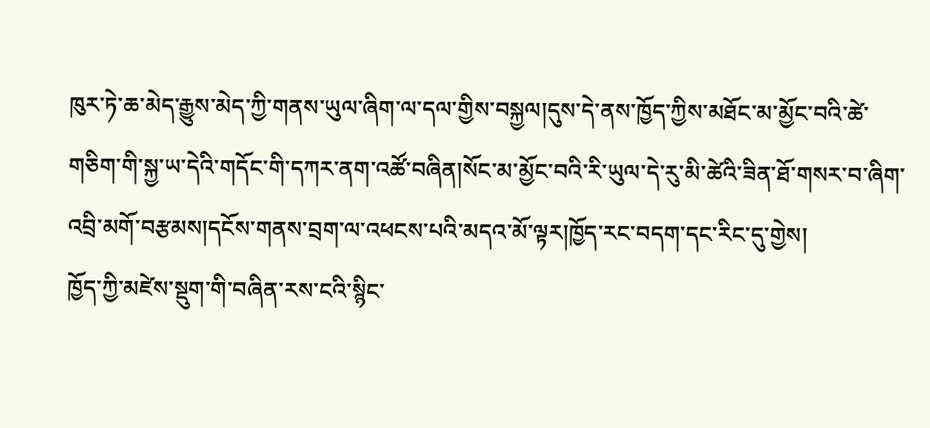ཁུར་ཏེ་ཆ་མེད་རྒྱུས་མེད་ཀྱི་གནས་ཡུལ་ཞིག་ལ་དལ་གྱིས་བསྐྱལ།དུས་དེ་ནས་ཁྱོད་ཀྱིས་མཐོང་མ་མྱོང་བའི་ཚེ་གཅིག་གི་སྐྱ་ཡ་དེའི་གདོང་གི་དཀར་ནག་འཚོ་བཞིན།སོང་མ་མྱོང་བའི་རི་ཡུལ་དེ་རུ་མི་ཚེའི་ཟིན་ཐོ་གསར་བ་ཞིག་འབྲི་མགོ་བརྩམས།དངོས་གནས་བྲག་ལ་འཕངས་པའི་མདའ་མོ་ལྟར།ཁྱོད་རང་བདག་དང་རིང་དུ་གྱེས།
ཁྱོད་ཀྱི་མཛེས་སྡུག་གི་བཞིན་རས་ངའི་སྙིང་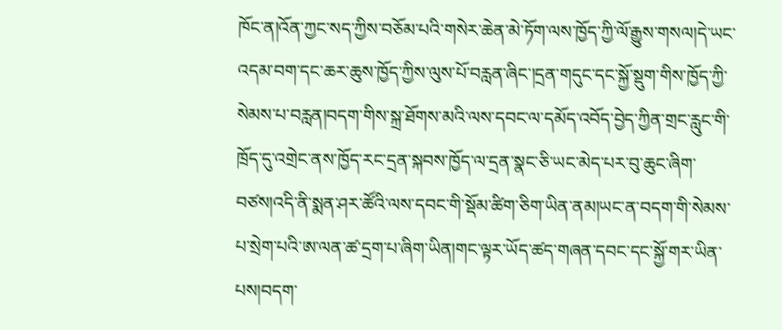ཁོང་ན།འོན་ཀྱང་སད་ཀྱིས་བཅོམ་པའི་གསེར་ཆེན་མེ་ཏོག་ལས་ཁྱོད་ཀྱི་ལོ་རྒྱུས་གསལ།དེ་ཡང་འདམ་བག་དང་ཆར་ཆུས་ཁྱོད་ཀྱིས་ལུས་པོ་བརླན་ཞིང་།དྲན་གདུང་དང་སྐྱོ་སྡུག་གིས་ཁྱོད་ཀྱི་སེམས་པ་བརླན།བདག་གིས་སྐྲ་ཐོགས་མའི་ལས་དབང་ལ་དམོད་འབོད་བྱེད་ཀྱིན་གྲང་རླུང་གི་ཁྲོད་དུ་འགྲེང་ནས་ཁྱོད་རང་དྲན་སྐབས་ཁྱོད་ལ་དྲན་སྣང་ཅི་ཡང་མེད་པར་བུ་ཆུང་ཞིག་བཙས།འདི་ནི་སྨན་ཤར་ཚོའི་ལས་དབང་གི་སྡོམ་ཚིག་ཅིག་ཡིན་ནམ།ཡང་ན་བདག་གི་སེམས་པ་སྲེག་པའི་ཨ་ལན་ཚ་དྲག་པ་ཞིག་ཡིན།གང་ལྟར་ཡོད་ཚད་གཞན་དབང་དང་སྐྱོ་གར་ཡིན་པས།བདག་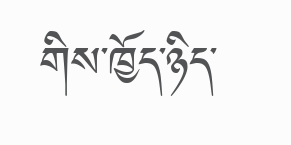གིས་ཁྱོད་ཉིད་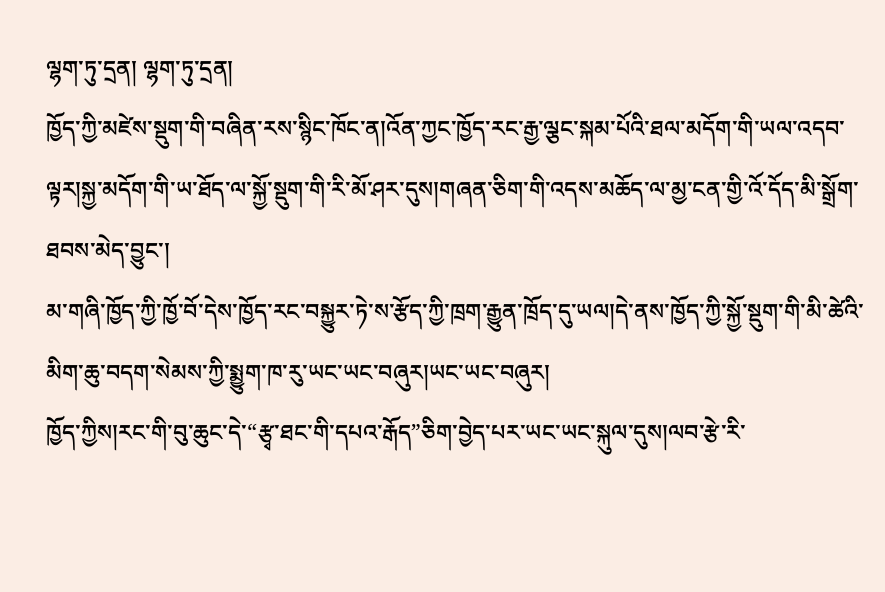ལྷག་ཏུ་དྲན། ལྷག་ཏུ་དྲན།
ཁྱོད་ཀྱི་མཛེས་སྡུག་གི་བཞིན་རས་སྙིང་ཁོང་ན།འོན་ཀྱང་ཁྱོད་རང་རྒྱ་ལྕང་སྐམ་པོའི་ཐལ་མདོག་གི་ཡལ་འདབ་ལྟར།སྐྱ་མདོག་གི་ཡ་ཐོད་ལ་སྐྱོ་སྡུག་གི་རི་མོ་ཤར་དུས།གཞན་ཅིག་གི་འདས་མཆོད་ལ་མྱ་ངན་གྱི་འོ་དོད་མི་སྒྲོག་ཐབས་མེད་བྱུང་།
མ་གཞི་ཁྱོད་ཀྱི་ཁྱོ་བོ་དེས་ཁྱོད་རང་བསྐྱུར་ཏེ་ས་རྩོད་ཀྱི་ཁྲག་རྒྱུན་ཁྲོད་དུ་ཡལ།དེ་ནས་ཁྱོད་ཀྱི་སྐྱོ་སྡུག་གི་མི་ཚེའི་མིག་ཆུ་བདག་སེམས་ཀྱི་སྨྱུག་ཁ་རུ་ཡང་ཡང་བཞུར།ཡང་ཡང་བཞུར།
ཁྱོད་ཀྱིས།རང་གི་བུ་ཆུང་དེ་“རྩྭ་ཐང་གི་དཔའ་རྒོད”ཅིག་བྱེད་པར་ཡང་ཡང་སྐུལ་དུས།ལབ་རྩེ་རི་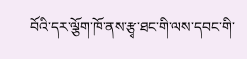བོའི་དར་ལྕོག་ཁོ་ནས་རྩྭ་ཐང་གི་ལས་དབང་གི་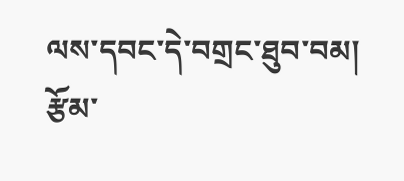ལས་དབང་དེ་བགྲང་ཐུབ་བམ།
རྩོམ་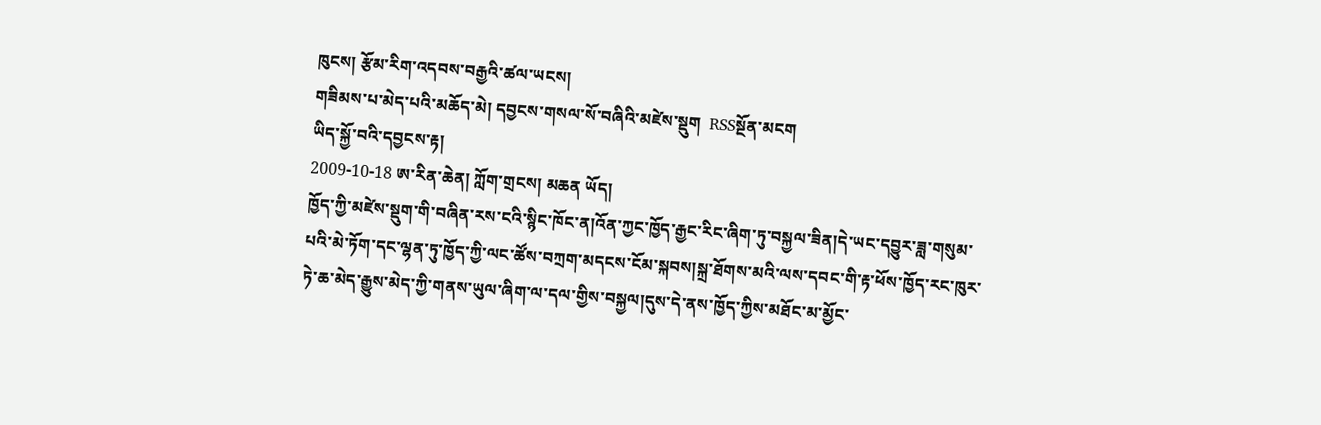ཁུངས། རྩོམ་རིག་འདབས་བརྒྱའི་ཚལ་ཡངས།
གཟིམས་པ་མེད་པའི་མཆོད་མེ། དབྱངས་གསལ་སོ་བཞིའི་མཛེས་སྡུག  RSSསྔོན་མངག
ཡིད་སྐྱོ་བའི་དབྱངས་རྟ།
2009-10-18 ཨ་རིན་ཆེན། ཀློག་གྲངས། མཆན ཡོད།
ཁྱོད་ཀྱི་མཛེས་སྡུག་གི་བཞིན་རས་ངའི་སྙིང་ཁོང་ན།འོན་ཀྱང་ཁྱོད་རྒྱང་རིང་ཞིག་ཏུ་བསྐྱལ་ཟིན།དེ་ཡང་དབྱུར་ཟླ་གསུམ་པའི་མེ་ཏོག་དང་ལྷན་ཏུ་ཁྱོད་ཀྱི་ལང་ཚོས་བཀྲག་མདངས་ངོམ་སྐབས།སྐྲ་ཐོགས་མའི་ལས་དབང་གི་རྟ་ཕོས་ཁྱོད་རང་ཁུར་ཏེ་ཆ་མེད་རྒྱུས་མེད་ཀྱི་གནས་ཡུལ་ཞིག་ལ་དལ་གྱིས་བསྐྱལ།དུས་དེ་ནས་ཁྱོད་ཀྱིས་མཐོང་མ་མྱོང་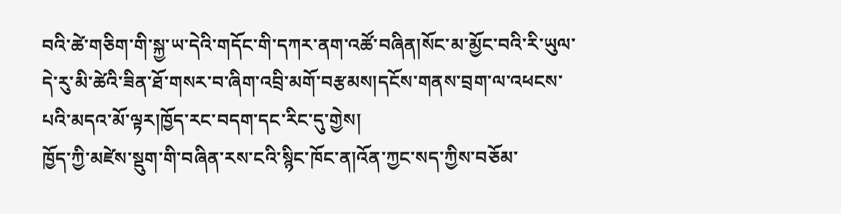བའི་ཚེ་གཅིག་གི་སྐྱ་ཡ་དེའི་གདོང་གི་དཀར་ནག་འཚོ་བཞིན།སོང་མ་མྱོང་བའི་རི་ཡུལ་དེ་རུ་མི་ཚེའི་ཟིན་ཐོ་གསར་བ་ཞིག་འབྲི་མགོ་བརྩམས།དངོས་གནས་བྲག་ལ་འཕངས་པའི་མདའ་མོ་ལྟར།ཁྱོད་རང་བདག་དང་རིང་དུ་གྱེས།
ཁྱོད་ཀྱི་མཛེས་སྡུག་གི་བཞིན་རས་ངའི་སྙིང་ཁོང་ན།འོན་ཀྱང་སད་ཀྱིས་བཅོམ་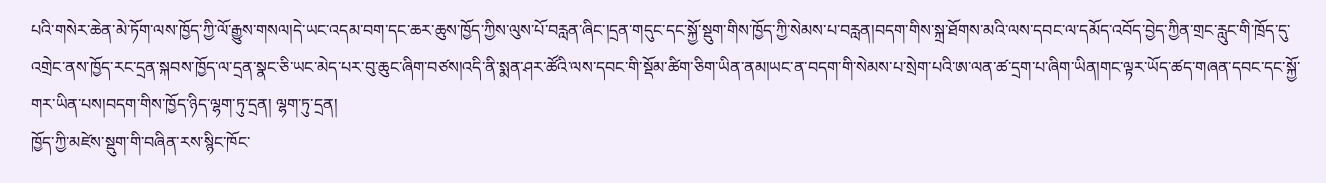པའི་གསེར་ཆེན་མེ་ཏོག་ལས་ཁྱོད་ཀྱི་ལོ་རྒྱུས་གསལ།དེ་ཡང་འདམ་བག་དང་ཆར་ཆུས་ཁྱོད་ཀྱིས་ལུས་པོ་བརླན་ཞིང་།དྲན་གདུང་དང་སྐྱོ་སྡུག་གིས་ཁྱོད་ཀྱི་སེམས་པ་བརླན།བདག་གིས་སྐྲ་ཐོགས་མའི་ལས་དབང་ལ་དམོད་འབོད་བྱེད་ཀྱིན་གྲང་རླུང་གི་ཁྲོད་དུ་འགྲེང་ནས་ཁྱོད་རང་དྲན་སྐབས་ཁྱོད་ལ་དྲན་སྣང་ཅི་ཡང་མེད་པར་བུ་ཆུང་ཞིག་བཙས།འདི་ནི་སྨན་ཤར་ཚོའི་ལས་དབང་གི་སྡོམ་ཚིག་ཅིག་ཡིན་ནམ།ཡང་ན་བདག་གི་སེམས་པ་སྲེག་པའི་ཨ་ལན་ཚ་དྲག་པ་ཞིག་ཡིན།གང་ལྟར་ཡོད་ཚད་གཞན་དབང་དང་སྐྱོ་གར་ཡིན་པས།བདག་གིས་ཁྱོད་ཉིད་ལྷག་ཏུ་དྲན། ལྷག་ཏུ་དྲན།
ཁྱོད་ཀྱི་མཛེས་སྡུག་གི་བཞིན་རས་སྙིང་ཁོང་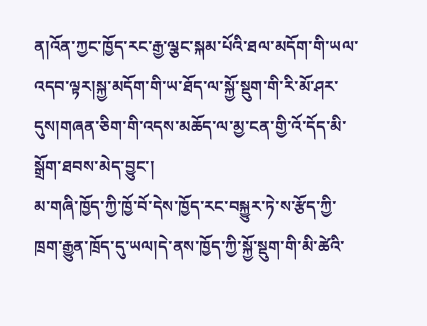ན།འོན་ཀྱང་ཁྱོད་རང་རྒྱ་ལྕང་སྐམ་པོའི་ཐལ་མདོག་གི་ཡལ་འདབ་ལྟར།སྐྱ་མདོག་གི་ཡ་ཐོད་ལ་སྐྱོ་སྡུག་གི་རི་མོ་ཤར་དུས།གཞན་ཅིག་གི་འདས་མཆོད་ལ་མྱ་ངན་གྱི་འོ་དོད་མི་སྒྲོག་ཐབས་མེད་བྱུང་།
མ་གཞི་ཁྱོད་ཀྱི་ཁྱོ་བོ་དེས་ཁྱོད་རང་བསྐྱུར་ཏེ་ས་རྩོད་ཀྱི་ཁྲག་རྒྱུན་ཁྲོད་དུ་ཡལ།དེ་ནས་ཁྱོད་ཀྱི་སྐྱོ་སྡུག་གི་མི་ཚེའི་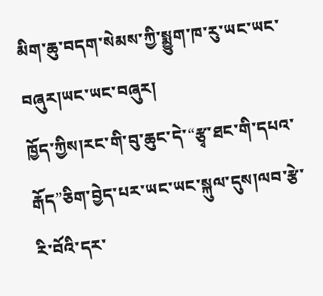མིག་ཆུ་བདག་སེམས་ཀྱི་སྨྱུག་ཁ་རུ་ཡང་ཡང་བཞུར།ཡང་ཡང་བཞུར།
ཁྱོད་ཀྱིས།རང་གི་བུ་ཆུང་དེ་“རྩྭ་ཐང་གི་དཔའ་རྒོད”ཅིག་བྱེད་པར་ཡང་ཡང་སྐུལ་དུས།ལབ་རྩེ་རི་བོའི་དར་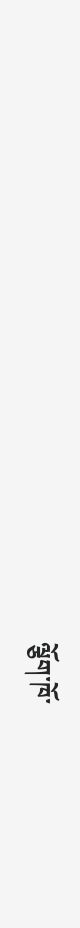ལྕོག་ཁོ་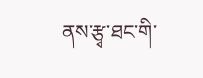ནས་རྩྭ་ཐང་གི་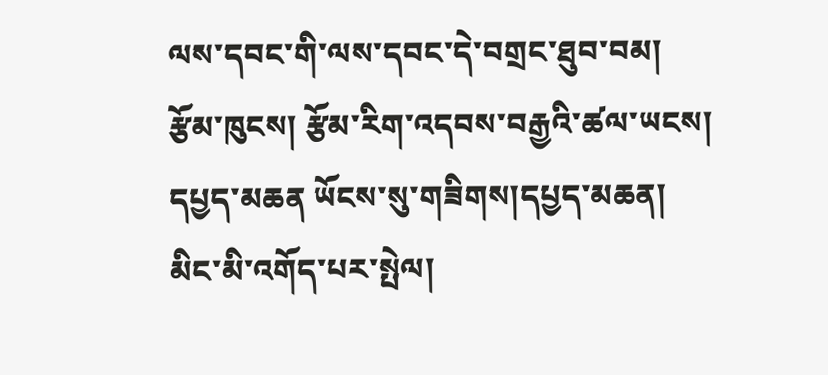ལས་དབང་གི་ལས་དབང་དེ་བགྲང་ཐུབ་བམ།
རྩོམ་ཁུངས། རྩོམ་རིག་འདབས་བརྒྱའི་ཚལ་ཡངས།
དཔྱད་མཆན ཡོངས་སུ་གཟིགས།དཔྱད་མཆན།
མིང་མི་འགོད་པར་སྤེལ།